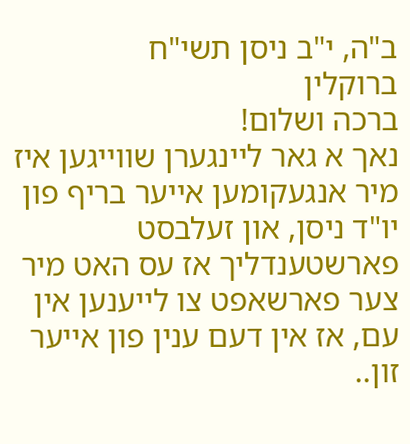ב"ה, י"ב ניסן תשי"ח
ברוקלין
ברכה ושלום!
נאך א גאר ליינגערן שווייגען איז מיר אנגעקומען אייער בריף פון יו"ד ניסן, און זעלבסט פארשטענדליך אז עס האט מיר צער פארשאפט צו לייענען אין עם, אז אין דעם ענין פון אייער זון..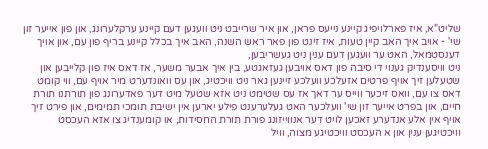שליט"א, איז פארלויפיג קיינע נייעס פראן, און איר שרייבט ניט וועגען דעם קיינע ערקלערונג, און פון אייער זון שי' - אויב איך האב קיין טעות, איז זינט פון פאר ראש השנה, האב איך בכלל קיינע בריף פון עם, און אויך דענסטמאל, האט ער וועגען דעם ענין ניט געשריבען,
ניט וויסענדיק גענוי די סיבה פון דאס אויבען געזאגטע, בין איך אבער משער, אז דאס איז פון קלייבען און שטעלען זיך אויף פרטים אזעלכע וועלכע זיינען גאר ניט וויכטיג, און עס וואונדערט מיר אויף עם, ווי קומט דאס צו עם, וואס זיכער ווייס ער דאך אז עס שטימט ניט אזא שטעל מיט דער פאדערונג פון תורתנו תורת חיים, און בפרט אייער זון שי' וועלכער האט געלערענט פילע יארען אין ישיבת תומכי תמימים, און פירט זיך אויף אין אלע אנדערע זאכען לויט דער אנווייזונג פורת תורת החסידות, או קומענדיג צו אזא העכסט וויכטיגען ענין און א העכסט וויכטיגע מצוה, וויל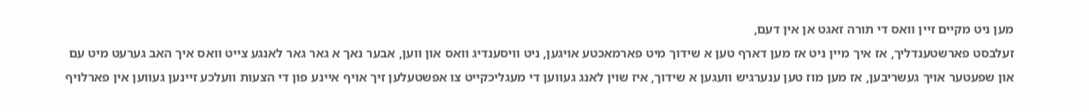מען ניט מקיים זיין וואס די תורה זאגט אן אין דעם,
זעלבסט פארשטענדליך, אז איך מיין ניט אז מען דארף טען א שידוך מיט פארמאכטע אויגען, ניט וויסענדיג וואס און ווען, אבער נאך א גאר גאר לאנגע צייט וואס איך האב גערעט מיט עם און שפעטער אויך געשריבען, אז מען מוז טען ענערגיש וועגען א שידוך, איז שוין לאנג געווען די מעגליכקייט צו אפשטעלען זיך אויף איינע פון די הצעות וועלכע זיינען געווען אין פארלויף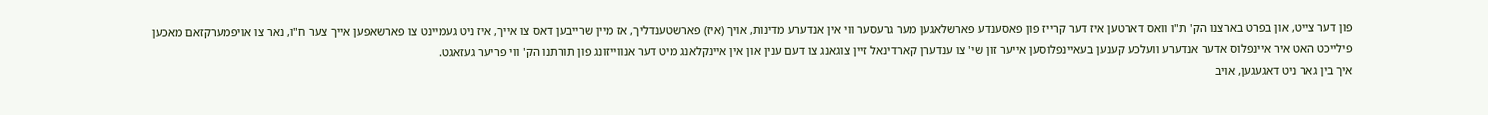פון דער צייט, און בפרט בארצנו הק' ת"ו וואס דארטען איז דער קרייז פון פאסענדע פארשלאגען מער גרעסער ווי אין אנדערע מדינות, אויך (איז) פארשטענדליך, אז מיין שרייבען דאס צו אייך, איז ניט געמיינט צו פארשאפען אייך צער ח"ו, נאר צו אויפמערקזאם מאכען פילייכט האט איר איינפלוס אדער אנדערע וועלכע קענען בעאיינפלוסען אייער זון שי' צו ענדערן קארדינאל זיין צוגאנג צו דעם ענין און אין איינקלאנג מיט דער אנווייזונג פון תורתנו הק' ווי פריער געזאגט.
איך בין גאר ניט דאגעגען, אויב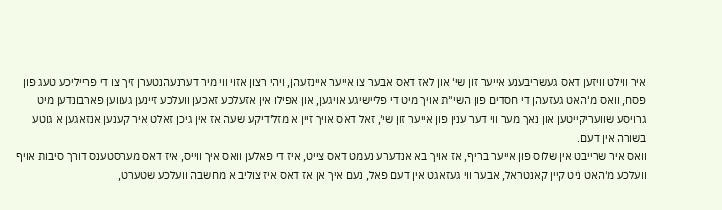איר ווילט וויזען דאס געשריבענע אייער זון שי' און לאז דאס אבער צו אייער איינזעהן, ויהי רצון אזוי ווי מיר דערנעהנטערן זיך צו די פרייליכע טעג פון פסח, וואס מ'האט געזעהן די חסדים פון השי"ת אויך מיט די פליישיגע אויגען, און אפילו אין אזעלכע זאכען וועלכע זיינען געווען פארבונדען מיט גרויסע שוועריקייטען און נאך מער ווי דער ענין פון אייער זון שי', זאל דאס אויך זיין א מזל'דיקע שעה אז אין גיכן זאלט איר קענען אנזאגען א גוטע בשורה אין דעם.
וואס איר שרייבט אין שלוס פון אייער בריף, אז אויך בא אנדערע נעמט דאס צייט, איז די פאלען וואס איך ווייס, איז דאס מערסטענס דורך סיבות אויף וועלכע מ'האט ניט קיין קאנטראל, אבער ווי געזאגט אין דעם פאל, נעם איך אן אז דאס איז צוליב א מחשבה וועלכע שטערט,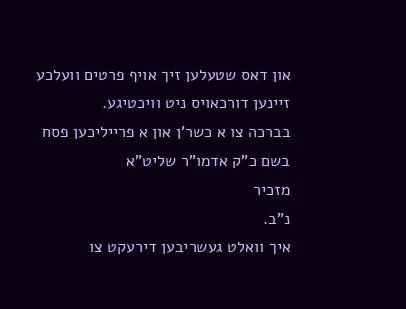און דאס שטעלען זיך אויף פרטים וועלכע זיינען דורכאויס ניט וויכטיגע.
בברכה צו א כשר'ן און א פרייליכען פסח
בשם כ"ק אדמו"ר שליט"א
מזכיר
נ"ב.
איך וואלט געשריבען דירעקט צו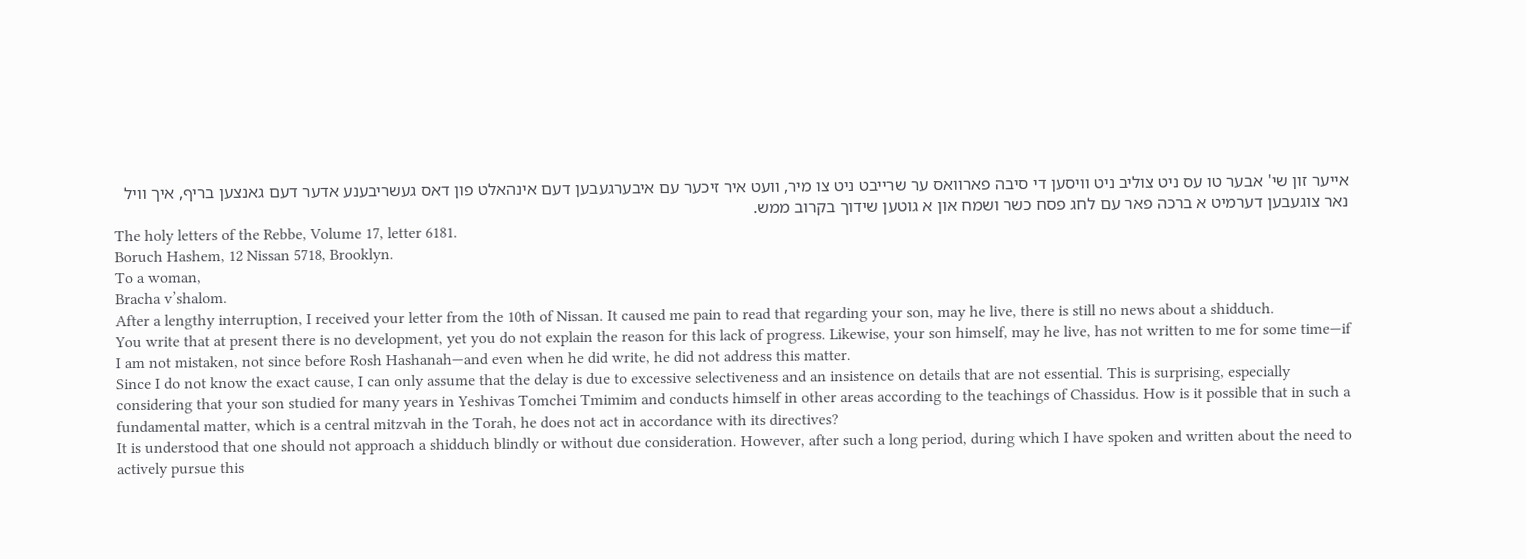אייער זון שי' אבער טו עס ניט צוליב ניט וויסען די סיבה פארוואס ער שרייבט ניט צו מיר, וועט איר זיכער עם איבערגעבען דעם אינהאלט פון דאס געשריבענע אדער דעם גאנצען בריף, איך וויל נאר צוגעבען דערמיט א ברכה פאר עם לחג פסח כשר ושמח און א גוטען שידוך בקרוב ממש.
The holy letters of the Rebbe, Volume 17, letter 6181.
Boruch Hashem, 12 Nissan 5718, Brooklyn.
To a woman,
Bracha v’shalom.
After a lengthy interruption, I received your letter from the 10th of Nissan. It caused me pain to read that regarding your son, may he live, there is still no news about a shidduch.
You write that at present there is no development, yet you do not explain the reason for this lack of progress. Likewise, your son himself, may he live, has not written to me for some time—if I am not mistaken, not since before Rosh Hashanah—and even when he did write, he did not address this matter.
Since I do not know the exact cause, I can only assume that the delay is due to excessive selectiveness and an insistence on details that are not essential. This is surprising, especially considering that your son studied for many years in Yeshivas Tomchei Tmimim and conducts himself in other areas according to the teachings of Chassidus. How is it possible that in such a fundamental matter, which is a central mitzvah in the Torah, he does not act in accordance with its directives?
It is understood that one should not approach a shidduch blindly or without due consideration. However, after such a long period, during which I have spoken and written about the need to actively pursue this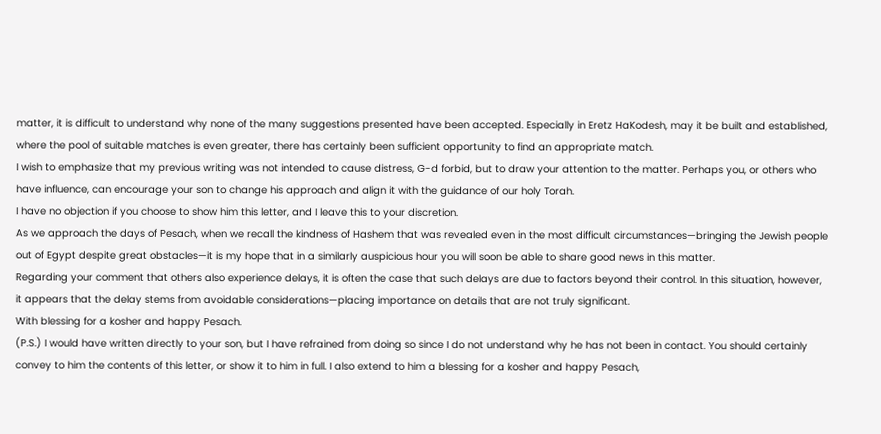matter, it is difficult to understand why none of the many suggestions presented have been accepted. Especially in Eretz HaKodesh, may it be built and established, where the pool of suitable matches is even greater, there has certainly been sufficient opportunity to find an appropriate match.
I wish to emphasize that my previous writing was not intended to cause distress, G-d forbid, but to draw your attention to the matter. Perhaps you, or others who have influence, can encourage your son to change his approach and align it with the guidance of our holy Torah.
I have no objection if you choose to show him this letter, and I leave this to your discretion.
As we approach the days of Pesach, when we recall the kindness of Hashem that was revealed even in the most difficult circumstances—bringing the Jewish people out of Egypt despite great obstacles—it is my hope that in a similarly auspicious hour you will soon be able to share good news in this matter.
Regarding your comment that others also experience delays, it is often the case that such delays are due to factors beyond their control. In this situation, however, it appears that the delay stems from avoidable considerations—placing importance on details that are not truly significant.
With blessing for a kosher and happy Pesach.
(P.S.) I would have written directly to your son, but I have refrained from doing so since I do not understand why he has not been in contact. You should certainly convey to him the contents of this letter, or show it to him in full. I also extend to him a blessing for a kosher and happy Pesach,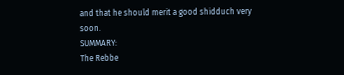and that he should merit a good shidduch very soon.
SUMMARY:
The Rebbe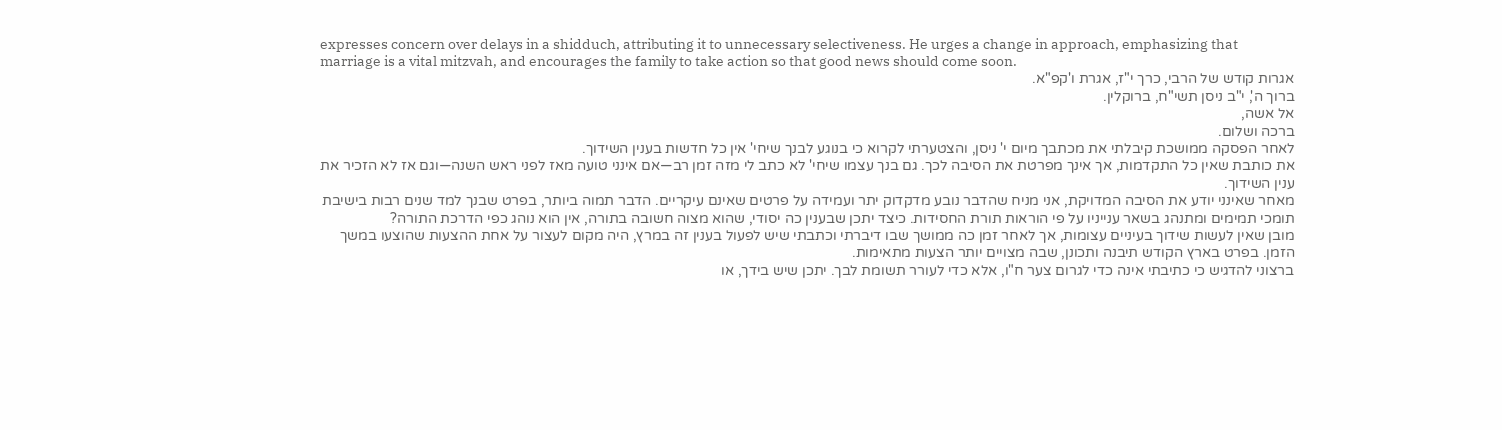expresses concern over delays in a shidduch, attributing it to unnecessary selectiveness. He urges a change in approach, emphasizing that marriage is a vital mitzvah, and encourages the family to take action so that good news should come soon.
אגרות קודש של הרבי, כרך י"ז, אגרת ו'קפ"א.
ברוך ה', י"ב ניסן תשי"ח, ברוקלין.
אל אשה,
ברכה ושלום.
לאחר הפסקה ממושכת קיבלתי את מכתבך מיום י' ניסן, והצטערתי לקרוא כי בנוגע לבנך שיחי' אין כל חדשות בענין השידוך.
את כותבת שאין כל התקדמות, אך אינך מפרטת את הסיבה לכך. גם בנך עצמו שיחי' לא כתב לי מזה זמן רב—אם אינני טועה מאז לפני ראש השנה—וגם אז לא הזכיר את ענין השידוך.
מאחר שאינני יודע את הסיבה המדויקת, אני מניח שהדבר נובע מדקדוק יתר ועמידה על פרטים שאינם עיקריים. הדבר תמוה ביותר, בפרט שבנך למד שנים רבות בישיבת תומכי תמימים ומתנהג בשאר ענייניו על פי הוראות תורת החסידות. כיצד יתכן שבענין כה יסודי, שהוא מצוה חשובה בתורה, אין הוא נוהג כפי הדרכת התורה?
מובן שאין לעשות שידוך בעיניים עצומות, אך לאחר זמן כה ממושך שבו דיברתי וכתבתי שיש לפעול בענין זה במרץ, היה מקום לעצור על אחת ההצעות שהוצעו במשך הזמן. בפרט בארץ הקודש תיבנה ותכונן, שבה מצויים יותר הצעות מתאימות.
ברצוני להדגיש כי כתיבתי אינה כדי לגרום צער ח"ו, אלא כדי לעורר תשומת לבך. יתכן שיש בידך, או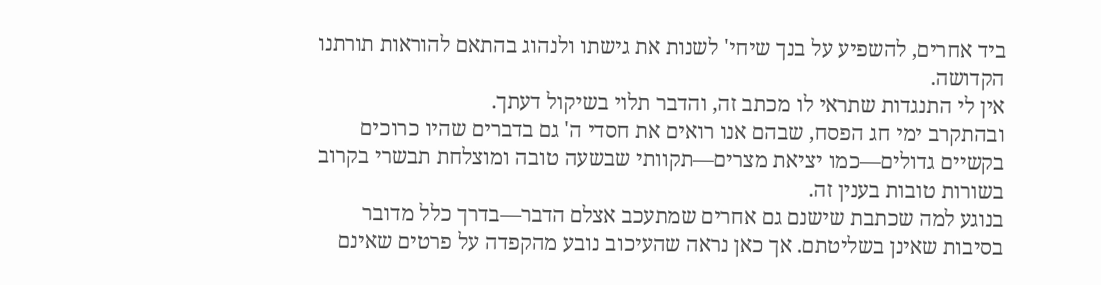ביד אחרים, להשפיע על בנך שיחי' לשנות את גישתו ולנהוג בהתאם להוראות תורתנו הקדושה.
אין לי התנגדות שתראי לו מכתב זה, והדבר תלוי בשיקול דעתך.
ובהתקרב ימי חג הפסח, שבהם אנו רואים את חסדי ה' גם בדברים שהיו כרוכים בקשיים גדולים—כמו יציאת מצרים—תקוותי שבשעה טובה ומוצלחת תבשרי בקרוב בשורות טובות בענין זה.
בנוגע למה שכתבת שישנם גם אחרים שמתעכב אצלם הדבר—בדרך כלל מדובר בסיבות שאינן בשליטתם. אך כאן נראה שהעיכוב נובע מהקפדה על פרטים שאינם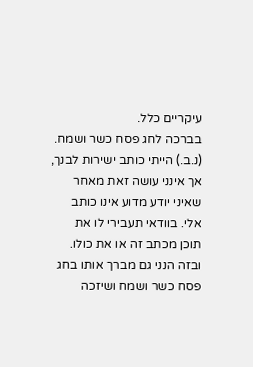עיקריים כלל.
בברכה לחג פסח כשר ושמח.
(נ.ב.) הייתי כותב ישירות לבנך, אך אינני עושה זאת מאחר שאיני יודע מדוע אינו כותב אלי. בוודאי תעבירי לו את תוכן מכתב זה או את כולו. ובזה הנני גם מברך אותו בחג פסח כשר ושמח ושיזכה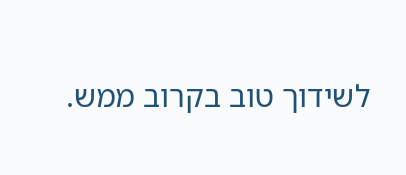לשידוך טוב בקרוב ממש.